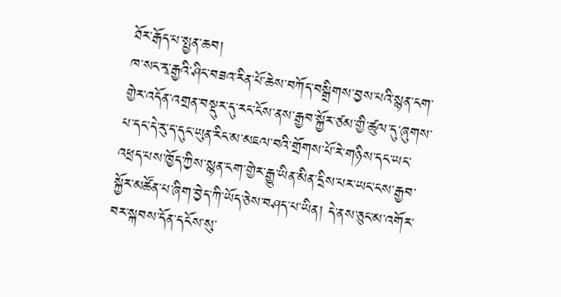ཐོར་རྒོད་པ་སྤྱན་ཆབ།
ཁ་སང་རྭ་རྒྱའི་ཤིང་བཟའ་རིན་པོ་ཆེས་བཀོད་བསྒྲིགས་བྱས་པའི་སྙན་ངག་གྱེར་འདོན་འགྲན་བསྡུར་དུ་རང་ངོས་ནས་རྒྱབ་སྐྱོར་ཙམ་གྱི་ཚུལ་དུ་ཞུགས་པ་དང་དེ་རུ་ད་དུང་ཡུན་རིང་མ་མཇལ་བའི་གྲོགས་པོ་རེ་གཉིས་དང་ཡང་འཕྲད་པས་ཁྱོད་ཀྱིས་སྙན་ངག་གྱེར་རྒྱུ་ཡིན་མིན་དྲིས་པར་ཡང་ངས་རྒྱབ་སྐྱོར་མཚོན་པ་ཞིག་བྱེད་ཀི་ཡོད་ཅེས་བཤད་པ་ཡིན། དེ་ནས་ཅུང་མ་འགོར་བར་སྐབས་དོན་དངོས་སུ་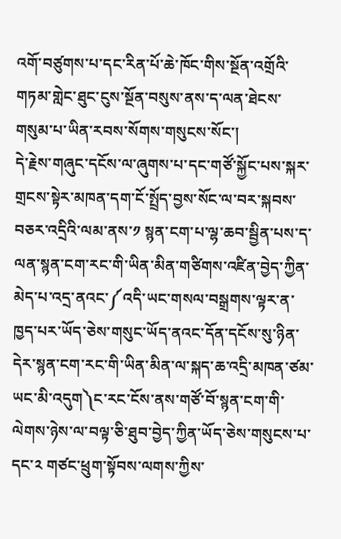འགོ་བཙུགས་པ་དང་རིན་པོ་ཆེ་ཁོང་གིས་སྔོན་འགྲོའི་གཏམ་གླེང་ཐུང་ངུས་སྔོན་བསུས་ནས་ད་ལན་ཐེངས་གསུམ་པ་ཡིན་རབས་སོགས་གསུངས་སོང་།
དེ་རྗེས་གཞུང་དངོས་ལ་ཞུགས་པ་དང་གཙོ་སྐྱོང་པས་སྐར་གྲངས་སྟེར་མཁན་དག་ངོ་སྤྲོད་བྱས་སོང་ལ་བར་སྐབས་བཅར་འདྲིའི་ལམ་ནས་༡ སྙན་ངག་པ་ལྷ་ཆབ་སྦྱིན་པས་ད་ལན་སྙན་ངག་རང་གི་ཡིན་མིན་གཙིགས་འཛིན་བྱེད་ཀྱིན་མེད་པ་འདྲ་ནའང་༼འདི་ཡང་གསལ་བསྒྲགས་ལྟར་ན་ཁྱད་པར་ཡོད་ཅེས་གསུང་ཡོད་ནའང་དོན་དངོས་སུ་ཉིན་དེར་སྙན་ངག་རང་གི་ཡིན་མིན་ལ་སྐད་ཆ་འདྲི་མཁན་ཙམ་ཡང་མི་འདུག༽ང་རང་ངོས་ནས་གཙོ་བོ་སྙན་ངག་གི་ལེགས་ཉེས་ལ་བལྟ་ཅི་ཐུབ་བྱེད་ཀྱིན་ཡོད་ཅེས་གསུངས་པ་དང་༢ གཙང་ཕྲུག་སྟོབས་ལགས་ཀྱིས་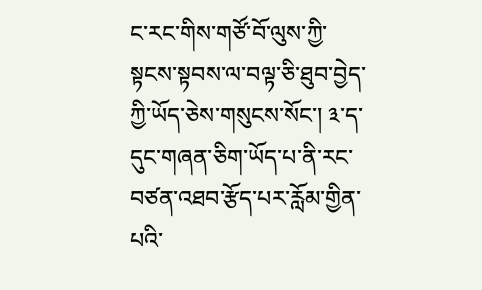ང་རང་གིས་གཙོ་བོ་ལུས་ཀྱི་སྟངས་སྟབས་ལ་བལྟ་ཅི་ཐུབ་བྱེད་ཀྱི་ཡོད་ཅེས་གསུངས་སོང་། ༣་ད་དུང་གཞན་ཅིག་ཡོད་པ་ནི་རང་བཙན་འཐབ་རྩོད་པར་རློམ་གྱིན་པའི་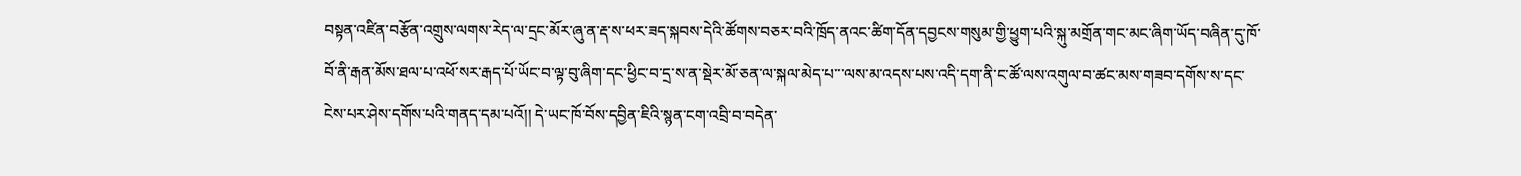བསྟན་འཛིན་བརྩོན་འགྲུས་ལགས་རེད་ལ་དྲང་མོར་ཞུ་ན་རྡ་ས་ཕར་ཟད་སྐབས་དེའི་ཚོགས་བཅར་བའི་ཁྲོད་ནའང་ཚིག་དོན་དབྱངས་གསུམ་གྱི་ཕྱུག་པའི་སྐུ་མགྲོན་གང་མང་ཞིག་ཡོད་བཞིན་དུ་ཁོ་བོ་ནི་རྒན་མོས་ཐལ་པ་འཕོ་སར་རྒད་པོ་ཡོང་བ་ལྟ་བུ་ཞིག་དང་ཕྱིང་བ་དྲ་ས་ན་སྡེར་མོ་ཅན་ལ་སྐལ་མེད་པ་་་ལས་མ་འདས་པས་འདི་དག་ནི་ང་ཚོ་ལས་འགུལ་བ་ཚང་མས་གཟབ་དགོས་ས་དང་ངེས་པར་ཤེས་དགོས་པའི་གནད་དམ་པའོ།། དེ་ཡང་ཁོ་བོས་དབྱིན་ཇིའི་སྙན་ངག་འབྲི་བ་བདེན་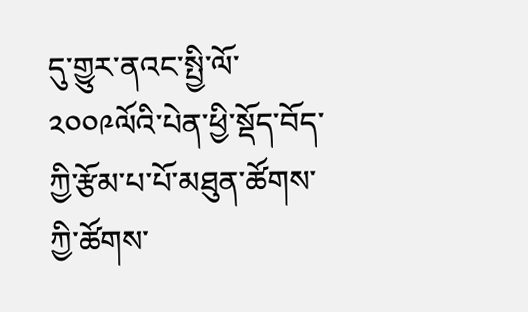དུ་གྱུར་ནའང་སྤྱི་ལོ་༢༠༠༩ལོའི་པེན་ཕྱི་སྡོད་བོད་ཀྱི་རྩོམ་པ་པོ་མཐུན་ཚོགས་ཀྱི་ཚོགས་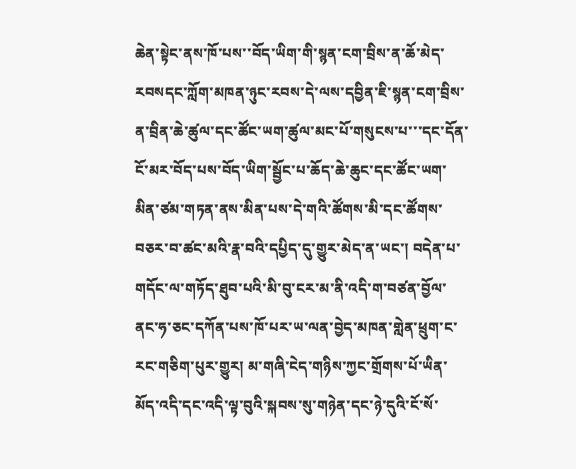ཆེན་སྟེང་ནས་ཁོ་པས་་བོད་ཡིག་གི་སྙན་ངག་བྲིས་ན་ཆོ་མེད་རབསདང་ཀློག་མཁན་ཉུང་རབས་དེ་ལས་དབྱིན་ཇི་སྙན་ངག་བྲིས་ན་བྲིན་ཆེ་ཚུལ་དང་ཚོང་ཡག་ཚུལ་མང་པོ་གསུངས་པ་་་དང་དོན་ངོ་མར་བོད་པས་བོད་ཡིག་སྦྱོང་པ་ཆོད་ཆེ་ཆུང་དང་ཚོང་ཡག་མིན་ཙམ་གཏན་ནས་མིན་པས་དེ་གའི་ཚོགས་མི་དང་ཚོགས་བཅར་བ་ཚང་མའི་རྣ་བའི་དཔྱིད་དུ་གྱུར་མེད་ན་ཡང་། བདེན་པ་གདོང་ལ་གཏོད་ཐུབ་པའི་མི་བུ་ངར་མ་ནི་འདི་ག་བཙན་བྱོལ་ནང་ཧ་ཅང་དཀོན་པས་ཁོ་པར་ཡ་ལན་བྱེད་མཁན་གླེན་ཕྲུག་ང་རང་གཅིག་པུར་གྱུར། མ་གཞི་ངེད་གཉིས་ཀྱང་གྲོགས་པོ་ཡིན་མོད་འདི་དང་འདི་ལྟ་བུའི་སྐབས་སུ་གཉེན་དང་ཉེ་དུའི་ངོ་སོ་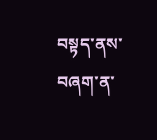བསྟད་ནས་བཞག་ན་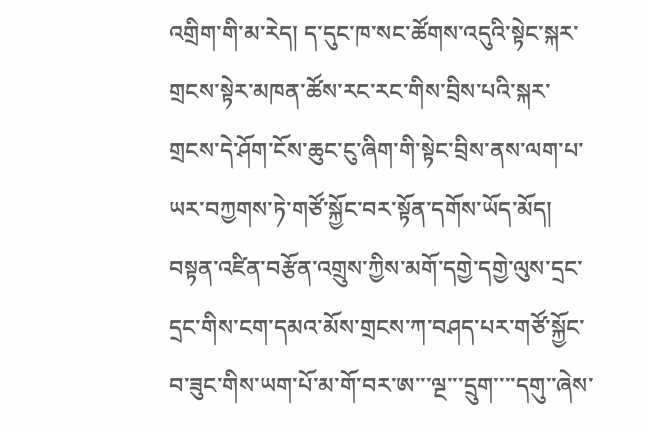འགྲིག་གི་མ་རེད། ད་དུང་ཁ་སང་ཚོགས་འདུའི་སྟེང་སྐར་གྲངས་སྟེར་མཁན་ཚོས་རང་རང་གིས་བྲིས་པའི་སྐར་གྲངས་དེ་ཤོག་ངོས་ཆུང་ངུ་ཞིག་གི་སྟེང་བྲིས་ནས་ལག་པ་ཡར་བཀྱགས་ཏེ་གཙོ་སྐྱོང་བར་སྟོན་དགོས་ཡོད་མོད། བསྟན་འཛིན་བརྩོན་འགྲུས་ཀྱིས་མགོ་དགྱེ་དགྱེ་ལུས་དྲང་དྲང་གིས་ངག་དམའ་མོས་གྲངས་ཀ་བཤད་པར་གཙོ་སྐྱོང་བ་ཟུང་གིས་ཡག་པོ་མ་གོ་བར་ཨ་་་ལྔ་་་དྲུག་་་་དགུ་་ཞེས་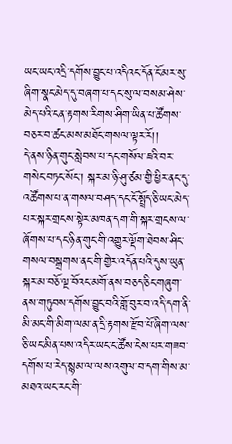ཡང་ཡང་འདྲི་དགོས་བྱུང་པ་འདིའང་དོན་ངོ་མར་སུ་ཞིག་སྣང་མེད་དུ་བཞག་པ་དང་སུ་ལ་བསམ་ཤེས་མེད་པའི་ངན་རྟགས་རིགས་ཤིག་ཡིན་པ་ཚོགས་བཅར་བ་ཚང་མས་མཐོང་གསལ་ལྟར་རོ།།
དེ་ནས་ཉིན་གུང་སླེབས་པ་དང་གསོལ་ཇའི་བར་གསེང་བཏང་སོང་། སྐར་མ་ཉི་ཤུ་ཙམ་གྱི་ཕྱིར་ནང་དུ་འཚོགས་པ་ན་གསལ་བཤད་དང་ངོ་སྤྲོད་ཅི་ཡང་མེད་པར་སྐར་གྲངས་སྟེར་མཁན་དག་གི་སྐར་གྲངས་ལ་ཞོགས་པ་དང་ཉིན་གུང་གི་འགྱུར་ལྡོག་ཐེབས་ཤིང་གསལ་བསྒྲགས་ནང་གི་གྱེར་འདོན་པའི་དུས་ཡུན་སྐར་མ་བཅོ་ལྔ་བོའང་མགོ་ནས་བཅད་ཅིང་གཞུག་ནས་གཏུབས་དགོས་བྱུང་བའི་གློ་བུར་བ་འདི་དག་ནི་མི་མང་གི་མིག་ལམ་ན་དྲི་རྟགས་རྫོབ་པོ་ཞིག་ལས་ཅི་ཡང་མིན་པས་འདིར་ཡང་ང་ཚོས་ངེས་པར་གཟབ་དགོས་པ་རེད་སྙམ་ལ་ལས་འགུལ་བ་དག་གིས་མ་མཐའ་ཡང་རང་གི་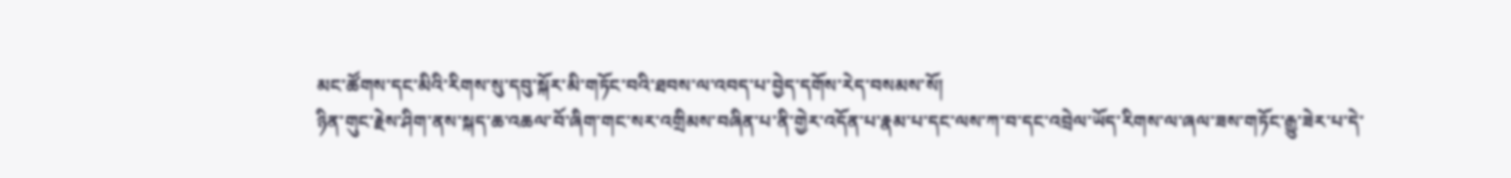མང་ཚོགས་དང་མིའི་རིགས་སུ་དབུ་སྐོར་མི་གཏོང་བའི་ཐབས་ལ་འབད་པ་བྱེད་དགོས་རེད་བསམས་སོ།
ཉིན་གུང་རྗེས་ཤིག་ནས་སྐད་ཆ་འཆལ་བོ་ཞིག་གང་སར་འགྲིམས་བཞིན་པ་ནི་གྱེར་འདོན་པ་རྣམ་པ་དང་ལས་ཀ་བ་དང་འབྲེལ་ཡོད་རིགས་ལ་ཞལ་ཟས་གཏོང་རྒྱུ་ཟེར་པ་དེ་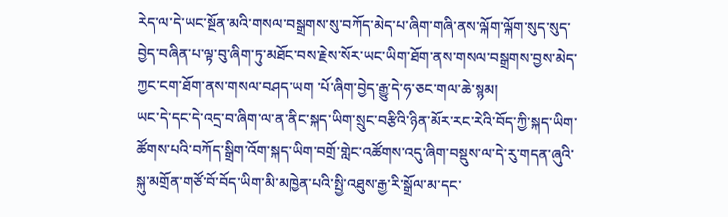རེད་ལ་དེ་ཡང་སྔོན་མའི་གསལ་བསྒྲགས་སུ་བཀོད་མེད་པ་ཞིག་གཞི་ནས་ལྐོག་ལྐོག་སུད་སུད་བྱེད་བཞིན་པ་ལྟ་བུ་ཞིག་ཏུ་མཐོང་བས་རྗེས་སོར་ཡང་ཡིག་ཐོག་ནས་གསལ་བསྒྲགས་བྱས་མེད་ཀྱང་ངག་ཐོག་ནས་གསལ་བཤད་ཡག ་པོ་ཞིག་བྱེད་རྒྱུ་དེ་ཧ་ཅང་གལ་ཆེ་སྙམ།
ཡང་དེ་དང་དེ་འདྲ་བ་ཞིག་ལ་ན་ནིང་སྐད་ཡིག་སྲུང་བརྩིའི་ཉིན་མོར་རང་རེའི་བོད་ཀྱི་སྐད་ཡིག་ཚོགས་པའི་བཀོད་སྒྲིག་འོག་སྐད་ཡིག་བགྲོ་གླེང་འཚོགས་འདུ་ཞིག་བསྡུས་ལ་དེ་རུ་གདན་ཞུའི་སྐུ་མགྲོན་གཙོ་བོ་བོད་ཡིག་མི་མཁྱེན་པའི་སྤྱི་འཐུས་རྒྱ་རི་སྒྲོལ་མ་དང་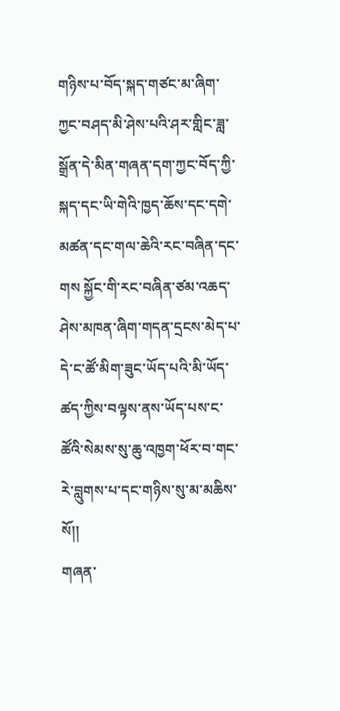གཉིས་པ་བོད་སྐད་གཙང་མ་ཞིག་ཀྱང་བཤད་མི་ཤེས་པའི་ཤར་གླིང་ཟླ་སྒྲོན་དེ་མིན་གཞན་དག་ཀྱང་བོད་ཀྱི་སྐད་དང་ཡི་གེའི་ཁྱད་ཆོས་དང་དགེ་མཚན་དང་གལ་ཆེའི་རང་བཞིན་དང་གས སྐྱོང་གི་རང་བཞིན་ཙམ་འཆད་ཤེས་མཁན་ཞིག་གདན་དྲངས་མེད་པ་དེ་ང་ཚོ་མིག་ཟུང་ཡོད་པའི་མི་ཡོད་ཚད་ཀྱིས་བལྟས་ནས་ཡོད་པས་ང་ཚོའི་སེམས་སུ་ཆུ་འཁྱག་ཕོར་བ་གང་རེ་བླུགས་པ་དང་གཉིས་སུ་མ་མཆིས་སོ།།
གཞན་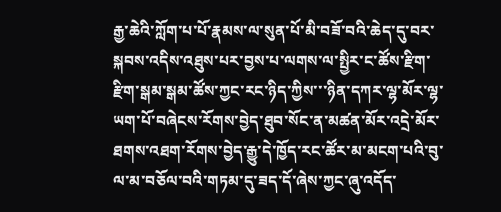རྒྱ་ཆེའི་ཀློག་པ་པོ་རྣམས་ལ་སུན་པོ་མི་བཟོ་བའི་ཆེད་དུ་བར་སྐབས་འདིས་འཐུས་པར་བྱས་པ་ལགས་ལ་སྤྱིར་ང་ཚོས་རྫིག་རྫིག་སྒམ་སྒམ་ཚོས་ཀྱང་རང་ཉིད་ཀྱིས་་་ཉིན་དཀར་ལྷ་མོར་ལྷ་ཡག་པོ་བཞེངས་རོགས་བྱེད་ཐུབ་སོང་ན་མཚན་མོར་འདྲེ་མོར་ཐགས་འཐག་རོགས་བྱེད་རྒྱུ་དེ་ཁྱོད་རང་ཚོར་མ་མངག་པའི་བུ་ལ་མ་བཅོལ་བའི་གཏམ་དུ་ཟད་དོ་ཞེས་ཀྱང་ཞུ་འདོད་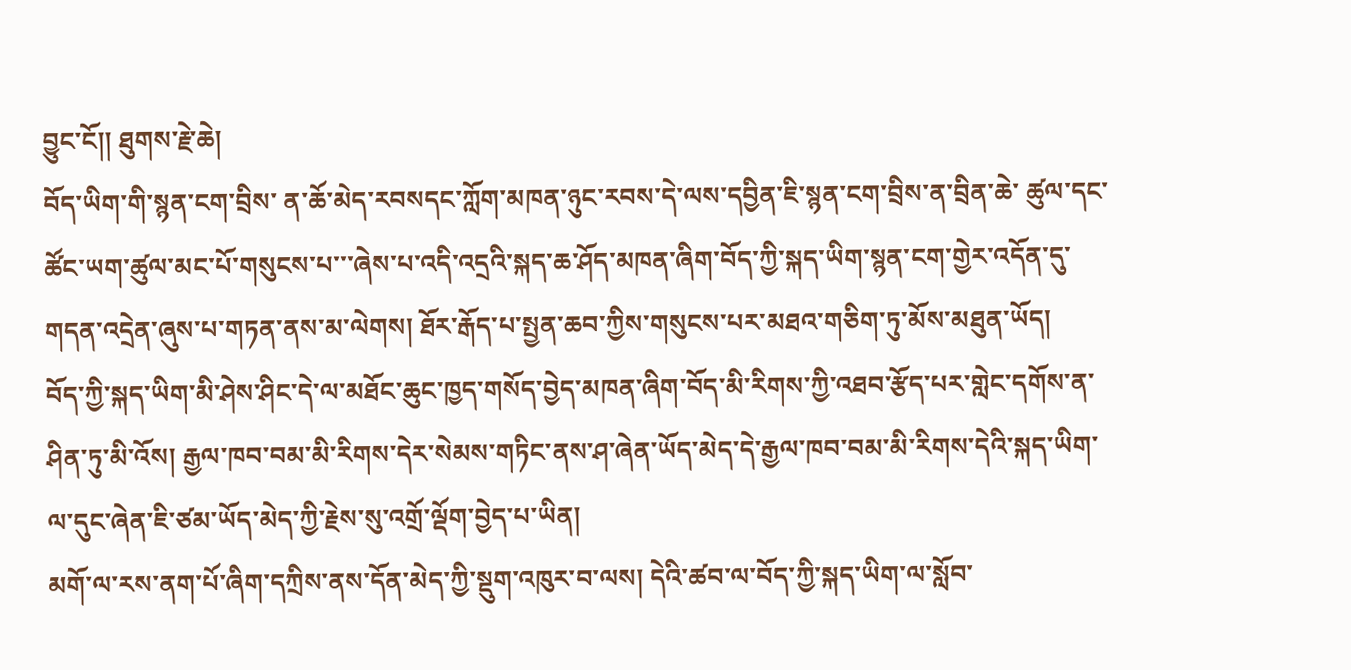བྱུང་ངོ།། ཐུགས་རྗེ་ཆེ།
བོད་ཡིག་གི་སྙན་ངག་བྲིས་ ན་ཆོ་མེད་རབསདང་ཀློག་མཁན་ཉུང་རབས་དེ་ལས་དབྱིན་ཇི་སྙན་ངག་བྲིས་ན་བྲིན་ཆེ་ ཚུལ་དང་ཚོང་ཡག་ཚུལ་མང་པོ་གསུངས་པ་་་ཞེས་པ་འདི་འདྲའི་སྐད་ཆ་ཤོད་མཁན་ཞིག་བོད་ཀྱི་སྐད་ཡིག་སྙན་ངག་གྱེར་འདོན་དུ་གདན་འདྲེན་ཞུས་པ་གཏན་ནས་མ་ལེགས། ཐོར་རྒོད་པ་སྤྱན་ཆབ་ཀྱིས་གསུངས་པར་མཐའ་གཅིག་ཏུ་མོས་མཐུན་ཡོད།
བོད་ཀྱི་སྐད་ཡིག་མི་ཤེས་ཤིང་དེ་ལ་མཐོང་ཆུང་ཁྱད་གསོད་བྱེད་མཁན་ཞིག་བོད་མི་རིགས་ཀྱི་འཐབ་རྩོད་པར་གླེང་དགོས་ན་ཤིན་ཏུ་མི་འོས། རྒྱལ་ཁབ་བམ་མི་རིགས་དེར་སེམས་གཏིང་ནས་ཤ་ཞེན་ཡོད་མེད་དེ་རྒྱལ་ཁབ་བམ་མི་རིགས་དེའི་སྐད་ཡིག་ལ་དུང་ཞེན་ཇི་ཙམ་ཡོད་མེད་ཀྱི་རྗེས་སུ་འགྲོ་ལྡོག་བྱེད་པ་ཡིན།
མགོ་ལ་རས་ནག་པོ་ཞིག་དཀྲིས་ནས་དོན་མེད་ཀྱི་སྡུག་འཁུར་བ་ལས། དེའི་ཚབ་ལ་བོད་ཀྱི་སྐད་ཡིག་ལ་སློབ་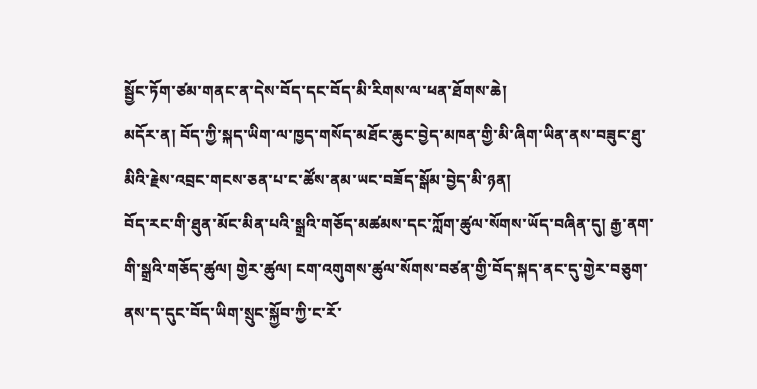སྦྱོང་ཏོག་ཙམ་གནང་ན་དེས་བོད་དང་བོད་མི་རིགས་ལ་ཕན་ཐོགས་ཆེ།
མདོར་ན། བོད་ཀྱི་སྐད་ཡིག་ལ་ཁྱད་གསོད་མཐོང་ཆུང་བྱེད་མཁན་གྱི་མི་ཞིག་ཡིན་ནས་བཟུང་ཐུ་མིའི་རྗེས་འབྲང་གངས་ཅན་པ་ང་ཚོས་ནམ་ཡང་བཟོད་སྒོམ་བྱེད་མི་ཉན།
བོད་རང་གི་ཐུན་མོང་མིན་པའི་སྒྲའི་གཅོད་མཚམས་དང་ཀློག་ཚུལ་སོགས་ཡོད་བཞིན་དུ། རྒྱ་ནག་གི་སྒྲའི་གཅོད་ཚུལ། གྱེར་ཚུལ། ངག་འགུགས་ཚུལ་སོགས་བཙན་གྱི་བོད་སྐད་ནང་དུ་གྱེར་བཅུག་ནས་ད་དུང་བོད་ཡིག་སྲུང་སྐྱོབ་ཀྱི་ང་རོ་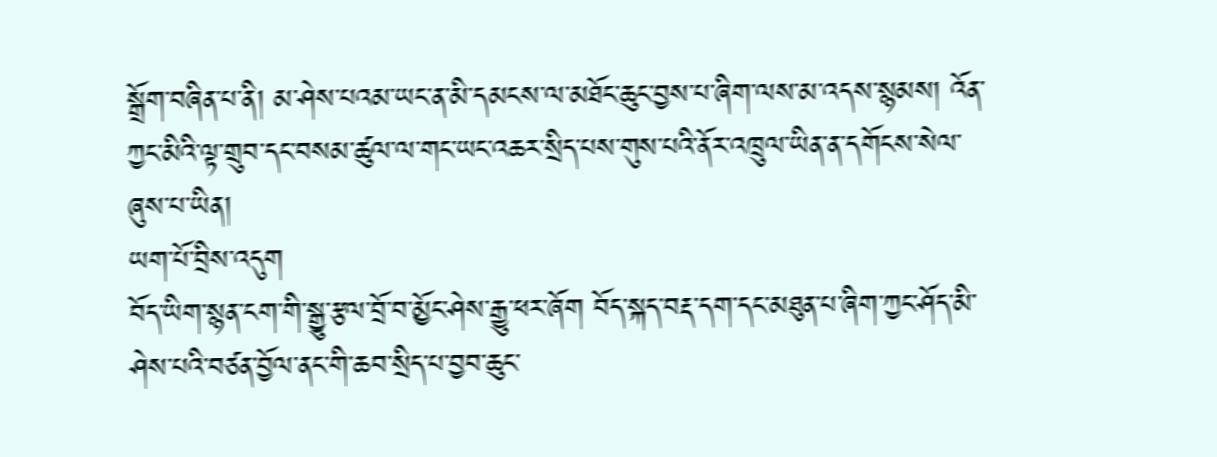སྒྲོག་བཞིན་པ་ནི། མ་ཤེས་པའམ་ཡང་ན་མི་དམངས་ལ་མཐོང་ཆུང་བྱས་པ་ཞིག་ལས་མ་འདས་སྙམས། འོན་ཀྱང་མིའི་ལྟ་གྲུབ་དང་བསམ་ཚུལ་ལ་གང་ཡང་འཆར་སྲིད་པས་གུས་པའི་ནོར་འཁྲུལ་ཡིན་ན་དགོངས་སེལ་ཞུས་པ་ཡིན།
ཡག་པོ་བྲིས་འདུག
བོད་ཡིག་སྙན་ངག་གི་སྒྱུ་རྩལ་བྲོ་བ་མྱོང་ཤེས་རྒྱུ་ཕར་ཞོག བོད་སྐད་བརྡ་དག་དང་མཐུན་པ་ཞིག་ཀྱང་ཤོད་མི་ཤེས་པའི་བཙན་བྱོལ་ནང་གི་ཆབ་སྲིད་པ་བྱབ་ཆུང་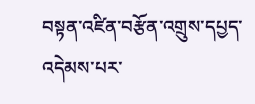བསྟན་འཛིན་བརྩོན་འགྲུས་དཔྱད་འདེམས་པར་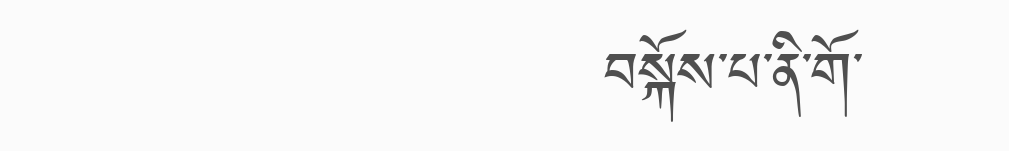བསྐོས་པ་ནི་གོ་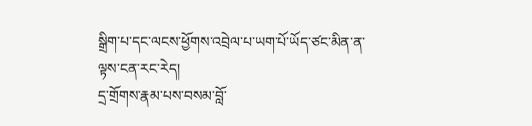སྒྲིག་པ་དང་ལངས་ཕྱོགས་འབྲེལ་པ་ཡག་པོ་ཡོད་ཙང་མིན་ན་ལྟས་ངན་རང་རེད།
དྲ་གྲོགས་རྣམ་པས་བསམ་བློ་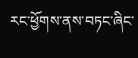རང་ཕྱོགས་ནས་བཏང་ཞིང་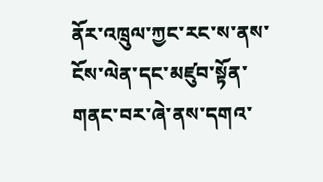ནོར་འཁྲུལ་ཀྱང་རང་ས་ནས་ངོས་ལེན་དང་མཛུབ་སྟོན་གནང་བར་ཞེ་ནས་དགའ་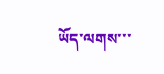ཡོད་ལགས་་་